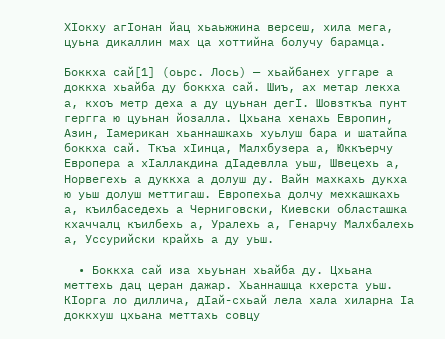ХӀокху агӀонан йац хьаьжжина версеш, хила мега, цуьна дикаллин мах ца хоттийна болучу барамца.

Боккха сай[1] (оьрс. Лось) — хьайбанех уггаре а доккха хьайба ду боккха сай. Шиъ, ах метар лекха а, кхоъ метр деха а ду цуьнан дегӀ. Шовзткъа пунт гергга ю цуьнан йозалла. Цхьана хенахь Европин, Азин, Ӏамерикан хьаннашкахь хуьлуш бара и шатайпа боккха сай. Ткъа хӀинца, Малхбузера а, Юккъерчу Европера а хӀаллакдина дӀадевлла уьш, Швецехь а, Норвегехь а дуккха а долуш ду. Вайн махкахь дукха ю уьш долуш меттигаш. Европехьа долчу мехкашкахь а, къилбаседехь а Черниговски, Киевски областашка кхаччалц къилбехь а, Уралехь а, Генарчу Малхбалехь а, Уссурийски крайхь а ду уьш.

  • Боккха сай иза хьуьнан хьайба ду. Цхьана меттехь дац церан дажар. Хьаннашца кхерста уьш. КӀорга ло диллича, дӀай-схьай лела хала хиларна Ӏа доккхуш цхьана меттахь совцу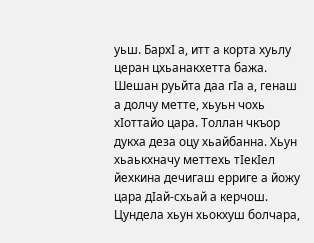уьш. БархӀ а, итт а корта хуьлу церан цхьанакхетта бажа. Шешан руьйта даа гӀа а, генаш а долчу метте, хьуьн чохь хӀоттайо цара. Толлан чкъор дукха деза оцу хьайбанна. Хьун хьаькхначу меттехь тӀекӀел йехкина дечигаш ерриге а йожу цара дӀай-схьай а керчош. Цундела хьун хьокхуш болчара,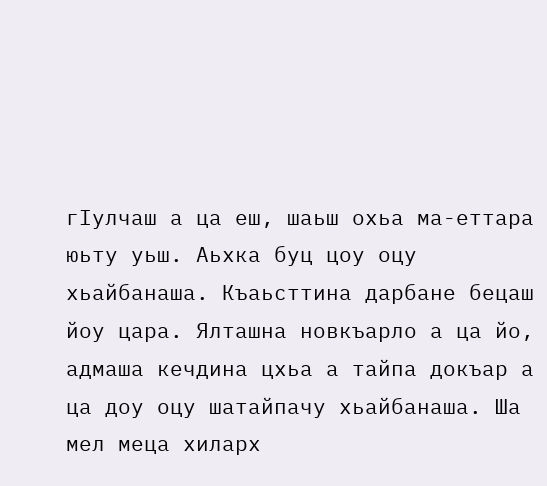гӀулчаш а ца еш, шаьш охьа ма-еттара юьту уьш. Аьхка буц цоу оцу хьайбанаша. Къаьсттина дарбане бецаш йоу цара. Ялташна новкъарло а ца йо, адмаша кечдина цхьа а тайпа докъар а ца доу оцу шатайпачу хьайбанаша. Ша мел меца хиларх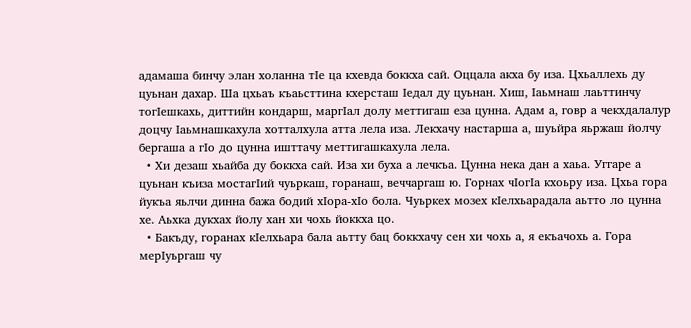адамаша бинчу элан холанна тӀе ца кхевда боккха сай. Оццала акха бу иза. Цхьаллехь ду цуьнан дахар. Ша цхьаъ къаьсттина кхерсташ Ӏедал ду цуьнан. Хиш, Ӏаьмнаш лаьттинчу тогӀешкахь, диттийн кондарш, маргӀал долу меттигаш еза цунна. Адам а, говр а чекхдалалур доцчу Ӏаьмнашкахула хотталхула атта лела иза. Лекхачу настарша а, шуьйра яьржаш йолчу бергаша а гӀо до цунна ишттачу меттигашкахула лела.
  • Хи дезаш хьайба ду боккха сай. Иза хи буха а лечкъа. Цунна нека дан а хаьа. Уггаре а цуьнан къиза мостагӀий чуьркаш, горанаш, веччаргаш ю. Горнах чӀогӀа кхоьру иза. Цхьа гора йукъа яьлчи динна бажа бодий хӀора-хӀо бола. Чуьркех мозех кӀелхьарадала аьтто ло цунна хе. Аьхка дукхах йолу хан хи чохь йоккха цо.
  • Бакъду, горанах кӀелхьара бала аьтту бац боккхачу сен хи чохь а, я екъачохь а. Гора мерӀуьргаш чу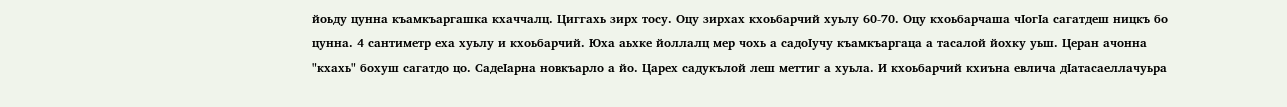йоьду цунна къамкъаргашка кхаччалц. Циггахь зирх тосу. Оцу зирхах кхоьбарчий хуьлу 60-70. Оцу кхоьбарчаша чӀогӀа сагатдеш ницкъ бо цунна. 4 сантиметр еха хуьлу и кхоьбарчий. Юха аьхке йоллалц мер чохь а садоӀучу къамкъаргаца а тасалой йохку уьш. Церан ачонна "кхахь" бохуш сагатдо цо. СадеӀарна новкъарло а йо. Царех садукълой леш меттиг а хуьла. И кхоьбарчий кхиъна евлича дӀатасаеллачуьра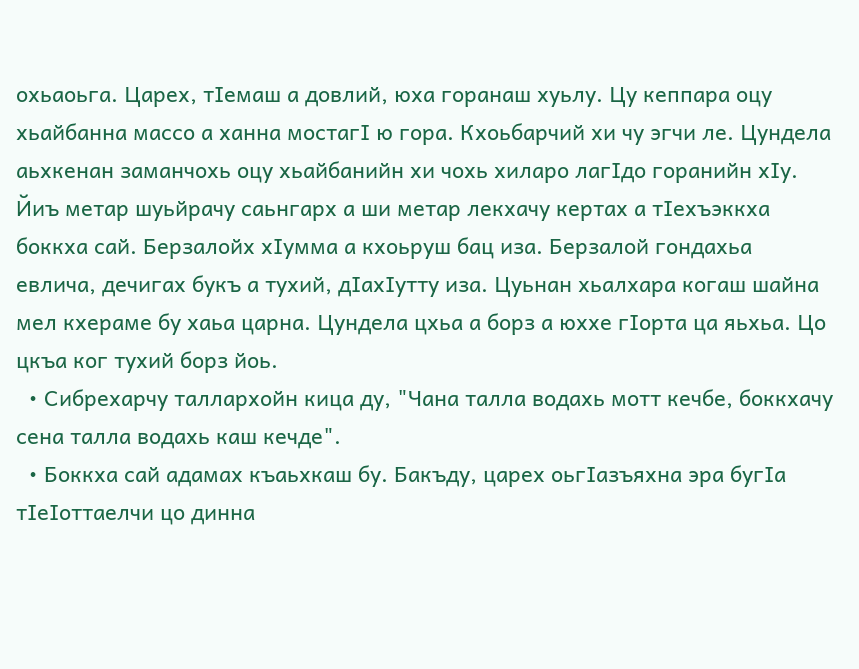охьаоьга. Царех, тӀемаш а довлий, юха горанаш хуьлу. Цу кеппара оцу хьайбанна массо а ханна мостагӀ ю гора. Кхоьбарчий хи чу эгчи ле. Цундела аьхкенан заманчохь оцу хьайбанийн хи чохь хиларо лагӀдо горанийн хӀу. Йиъ метар шуьйрачу саьнгарх а ши метар лекхачу кертах а тӀехъэккха боккха сай. Берзалойх хӀумма а кхоьруш бац иза. Берзалой гондахьа евлича, дечигах букъ а тухий, дӀахӀутту иза. Цуьнан хьалхара когаш шайна мел кхераме бу хаьа царна. Цундела цхьа а борз а юххе гӀорта ца яьхьа. Цо цкъа ког тухий борз йоь.
  • Сибрехарчу таллархойн кица ду, "Чана талла водахь мотт кечбе, боккхачу сена талла водахь каш кечде".
  • Боккха сай адамах къаьхкаш бу. Бакъду, царех оьгӀазъяхна эра бугӀа тӀеӀоттаелчи цо динна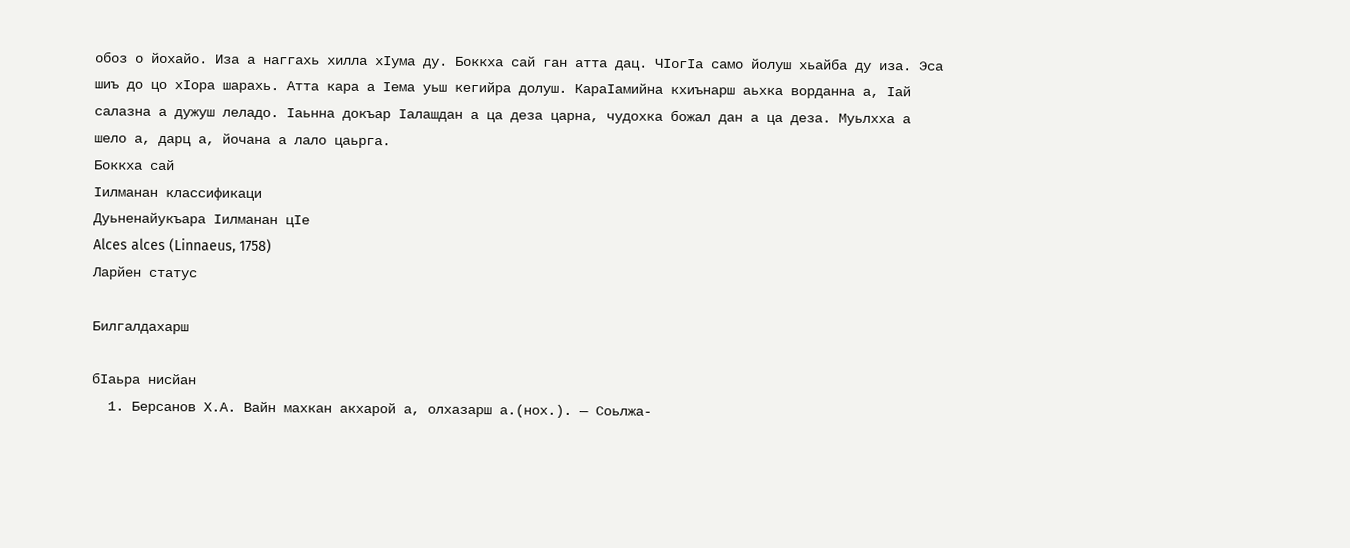обоз о йохайо. Иза а наггахь хилла хӀума ду. Боккха сай ган атта дац. ЧӀогӀа само йолуш хьайба ду иза. Эса шиъ до цо хӀора шарахь. Атта кара а Ӏема уьш кегийра долуш. КараӀамийна кхиънарш аьхка ворданна а, Ӏай салазна а дужуш леладо. Ӏаьнна докъар Ӏалашдан а ца деза царна, чудохка божал дан а ца деза. Муьлхха а шело а, дарц а, йочана а лало цаьрга.
Боккха сай
Ӏилманан классификаци
Дуьненайукъара Ӏилманан цӀе
Alces alces (Linnaeus, 1758)
Ларйен статус

Билгалдахарш

бӀаьра нисйан
  1. Берсанов Х.А. Вайн махкан акхарой а, олхазарш а.(нох.). — Соьлжа-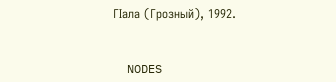ГIала (Грозный), 1992.


  NODES